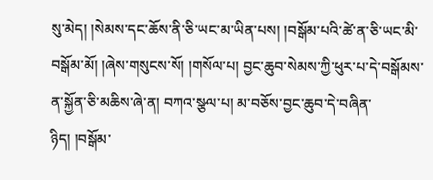སུ་མེད། །སེམས་དང་ཆོས་ནི་ཅི་ཡང་མ་ཡིན་པས། །བསྒོམ་པའི་ཚེ་ན་ཅི་ཡང་མི་བསྒོམ་མོ། །ཞེས་གསུངས་སོ། །གསོལ་པ། བྱང་ཆུབ་སེམས་ཀྱི་ཕུར་པ་དེ་བསྒོམས་ན་སྐྱོན་ཅི་མཆིས་ཞེ་ན། བཀའ་སྩལ་པ། མ་བཅོས་བྱང་ཆུབ་དེ་བཞིན་ཉིད། །བསྒོམ་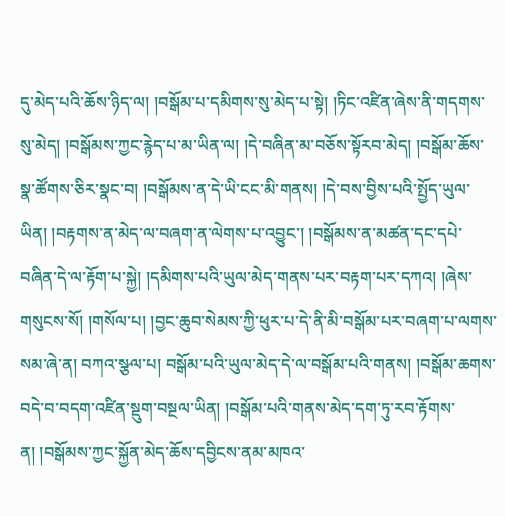དུ་མེད་པའི་ཆོས་ཉིད་ལ། །བསྒོམ་པ་དམིགས་སུ་མེད་པ་སྟེ། །ཏིང་འཛིན་ཞེས་ནི་གདགས་སུ་མེད། །བསྒོམས་ཀྱང་རྙེད་པ་མ་ཡིན་ལ། །དེ་བཞིན་མ་བཅོས་སྟོརབ་མེད། །བསྒོམ་ཆོས་སྣ་ཚོགས་ཅིར་སྣང་བ། །བསྒོམས་ན་དེ་ཡི་ངང་མི་གནས། །དེ་བས་བྱིས་པའི་སྤྱོད་ཡུལ་ཡིན། །བརྟགས་ན་མེད་ལ་བཞག་ན་ལེགས་པ་འབྱུང་། །བསྒོམས་ན་མཚན་དང་དཔེ་བཞིན་དེ་ལ་རྟོག་པ་སྐྱེ། །དམིགས་པའི་ཡུལ་མེད་གནས་པར་བརྟག་པར་དཀའ། །ཞེས་གསུངས་སོ། །གསོལ་པ། །བྱང་ཆུབ་སེམས་ཀྱི་ཕུར་པ་དེ་ནི་མི་བསྒོམ་པར་བཞག་པ་ལགས་སམ་ཞེ་ན། བཀའ་སྩལ་པ། བསྒོམ་པའི་ཡུལ་མེད་དེ་ལ་བསྒོམ་པའི་གནས། །བསྒོམ་ཆགས་བདེ་བ་བདག་འཛིན་སྡུག་བསྔལ་ཡིན། །བསྒོམ་པའི་གནས་མེད་དག་ཏུ་རབ་རྟོགས་ན། །བསྒོམས་ཀྱང་སྐྱོན་མེད་ཆོས་དབྱིངས་ནམ་མཁའ་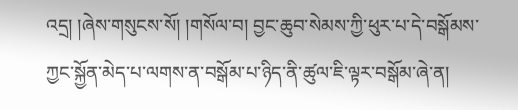འདྲ། །ཞེས་གསུངས་སོ། །གསོལ་བ། བྱང་ཆུབ་སེམས་ཀྱི་ཕུར་པ་དེ་བསྒོམས་ཀྱང་སྐྱོན་མེད་པ་ལགས་ན་བསྒོམ་པ་ཉིད་ནི་ཚུལ་ཇི་ལྟར་བསྒོམ་ཞེ་ན།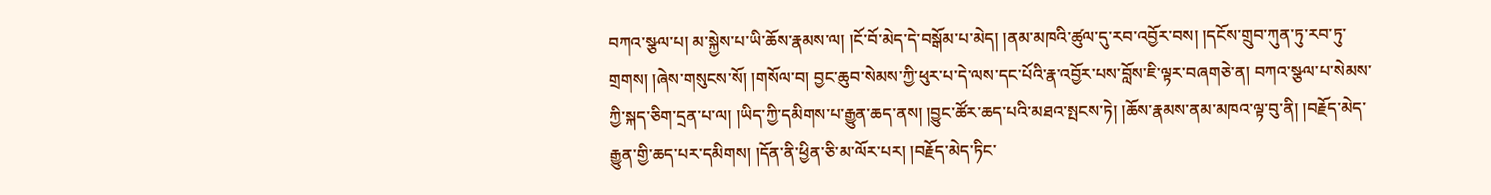བཀའ་སྩལ་པ། མ་སྐྱེས་པ་ཡི་ཆོས་རྣམས་ལ། །ངོ་བོ་མེད་དེ་བསྒོམ་པ་མེད། །ནམ་མཁའི་ཚུལ་དུ་རབ་འབྱོར་བས། །དངོས་གྲུབ་ཀུན་ཏུ་རབ་ཏུ་གྲགས། །ཞེས་གསུངས་སོ། །གསོལ་བ། བྱང་ཆུབ་སེམས་ཀྱི་ཕུར་པ་དེ་ལས་དང་པོའི་རྣ་འབྱོར་པས་བློས་ཇི་ལྟར་བཞགཅེ་ན། བཀའ་སྩལ་པ་སེམས་ཀྱི་སྐད་ཅིག་དྲན་པ་ལ། །ཡིད་ཀྱི་དམིགས་པ་རྒྱུན་ཆད་ནས། །བྱུང་ཚོར་ཆད་པའི་མཐའ་སྤངས་ཏེ། །ཆོས་རྣམས་ནམ་མཁའ་ལྟ་བུ་ནི། །བརྗོད་མེད་རྒྱུན་གྱི་ཆད་པར་དམིགས། །དོན་ནི་ཕྱིན་ཅི་མ་ལོར་པར། །བརྗོད་མེད་ཏིང་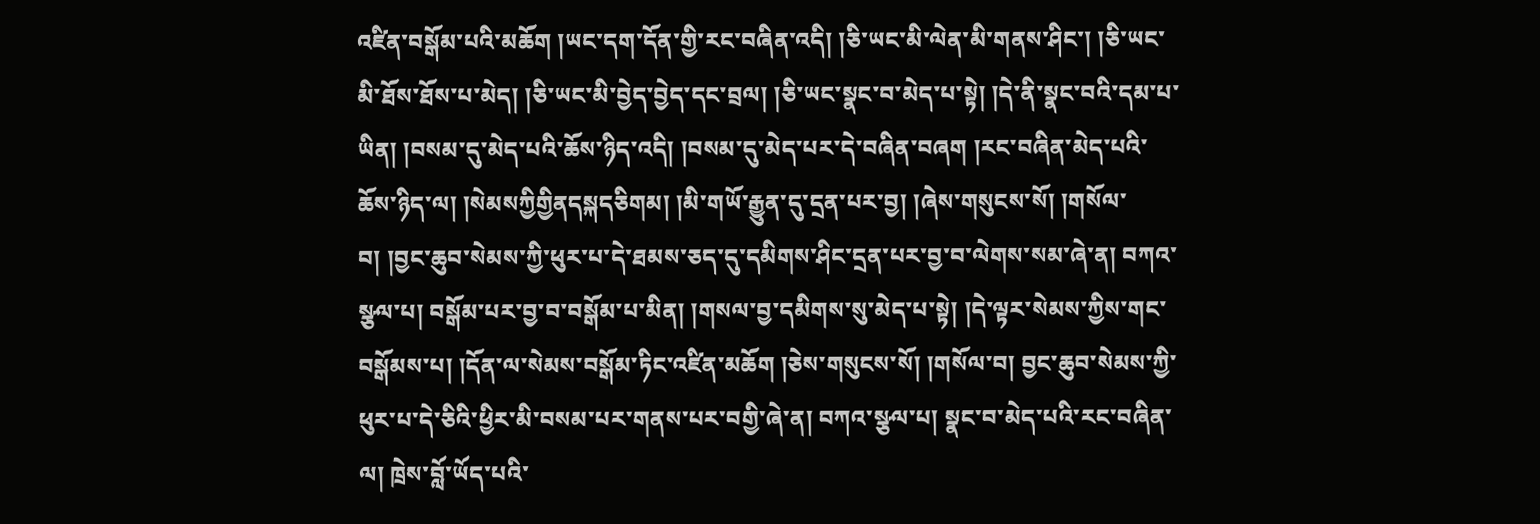འཛིན་བསྒོམ་པའི་མཆོག །ཡང་དག་དོན་གྱི་རང་བཞིན་འདི། །ཅི་ཡང་མི་ལེན་མི་གནས་ཤིང་། །ཅི་ཡང་མི་ཐོས་ཐོས་པ་མེད། །ཅི་ཡང་མི་བྱེད་བྱེད་དང་བྲལ། །ཅི་ཡང་སྣང་བ་མེད་པ་སྟེ། །དེ་ནི་སྣང་བའི་དམ་པ་ཡིན། །བསམ་དུ་མེད་པའི་ཆོས་ཉིད་འདི། །བསམ་དུ་མེད་པར་དེ་བཞིན་བཞག །རང་བཞིན་མེད་པའི་ཆོས་ཉིད་ལ། །སེམསཀྱིགྱིནདསྐདཅིགམ། །མི་གཡོ་རྒྱུན་དུ་དྲན་པར་བྱ། །ཞེས་གསུངས་སོ། །གསོལ་བ། །བྱང་ཆུབ་སེམས་ཀྱི་ཕུར་པ་དེ་ཐམས་ཅད་དུ་དམིགས་ཤིང་དྲན་པར་བྱ་བ་ལེགས་སམ་ཞེ་ན། བཀའ་སྩལ་པ། བསྒོམ་པར་བྱ་བ་བསྒོམ་པ་མིན། །གསལ་བྱ་དམིགས་སུ་མེད་པ་སྟེ། །དེ་ལྟར་སེམས་ཀྱིས་གང་བསྒོམས་པ། །དོན་ལ་སེམས་བསྒོམ་ཏིང་འཛིན་མཆོག །ཅེས་གསུངས་སོ། །གསོལ་བ། བྱང་ཆུབ་སེམས་ཀྱི་ཕུར་པ་དེ་ཅིའི་ཕྱིར་མི་བསམ་པར་གནས་པར་བགྱི་ཞེ་ན། བཀའ་སྩལ་པ། སྣང་བ་མེད་པའི་རང་བཞིན་ལ། ཁྲེས་བློ་ཡོད་པའི་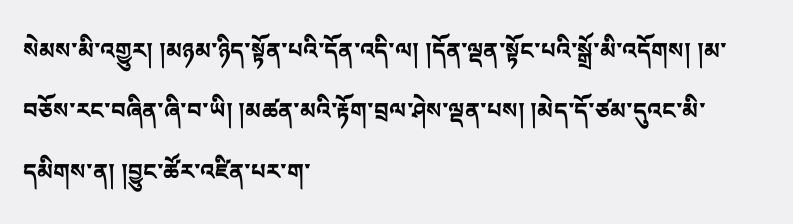སེམས་མི་འགྱུར། །མཉམ་ཉིད་སྟོན་པའི་དོན་འདི་ལ། །དོན་ལྡན་སྟོང་པའི་སྒྲོ་མི་འདོགས། །མ་བཅོས་རང་བཞིན་ཞི་བ་ཡི། །མཚན་མའི་རྟོག་བྲལ་ཤེས་ལྡན་པས། །མེད་དོ་ཙམ་དུའང་མི་དམིགས་ན། །བྱུང་ཚོར་འཛིན་པར་ག་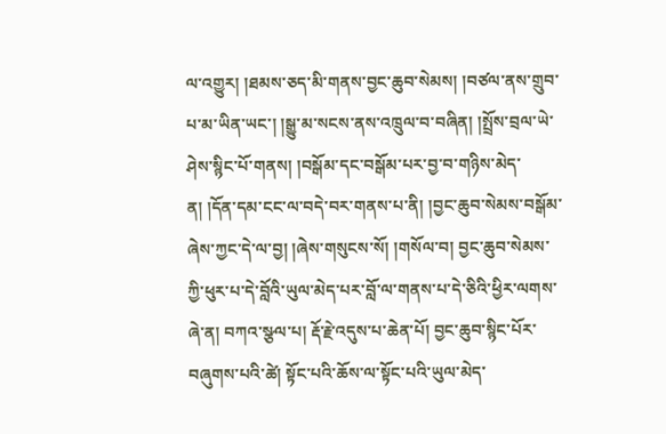ལ་འགྱུར། །ཐམས་ཅད་མི་གནས་བྱང་ཆུབ་སེམས། །བཙལ་ནས་གྲུབ་པ་མ་ཡིན་ཡང་། །སྒྱུ་མ་སངས་ནས་འཁྲུལ་བ་བཞིན། །སྤྲོས་བྲལ་ཡེ་ཤེས་སྙིང་པོ་གནས། །བསྒོམ་དང་བསྒོམ་པར་བྱ་བ་གཉིས་མེད་ན། །དོན་དམ་ངང་ལ་བདེ་བར་གནས་པ་ནི། །བྱང་ཆུབ་སེམས་བསྒོམ་ཞེས་ཀྱང་དེ་ལ་བྱ། །ཞེས་གསུངས་སོ། །གསོལ་བ། བྱང་ཆུབ་སེམས་ཀྱི་ཕུར་པ་དེ་བློའི་ཡུལ་མེད་པར་བློ་ལ་གནས་པ་དེ་ཅིའི་ཕྱིར་ལགས་ཞེ་ན། བཀའ་སྩལ་པ། རྡོ་རྗེ་འདུས་པ་ཆེན་པོ། བྱང་ཆུབ་སྙིང་པོར་བཞུགས་པའི་ཚེ། སྟོང་པའི་ཆོས་ལ་སྟོང་པའི་ཡུལ་མེད་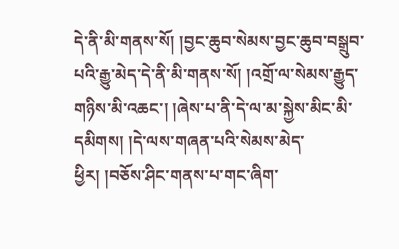དེ་ནི་མི་གནས་སོ། །བྱང་ཆུབ་སེམས་བྱང་ཆུབ་བསྒྲུབ་པའི་རྒྱུ་མེད་དེ་ནི་མི་གནས་སོ། །འགྲོ་ལ་སེམས་རྒྱུད་གཉིས་མི་འཆང་། །ཞེས་པ་ནི་དེ་ལ་མ་སྐྱེས་མིང་མི་དམིགས། །དེ་ལས་གཞན་པའི་སེམས་མེད་ཕྱིར། །བཅོས་ཤིང་གནས་པ་གང་ཞིག་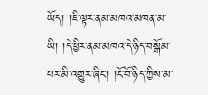ཡོད། །ཇི་ལྟར་ནམ་མཁའ་མཁན་མ་ཡི། །དེ་ཕྱིར་ནམ་མཁའ་དེ་ཉིད་བསྒོམ་པར་མི་འགྱུར་ཞིང་། །ངོ་བོ་ཉིད་ཀྱིས་མ་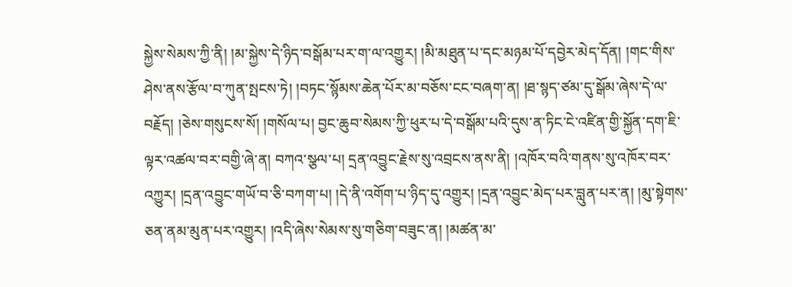སྐྱེས་སེམས་ཀྱི་ནི། །མ་སྐྱེས་དེ་ཉིད་བསྒོམ་པར་ག་ལ་འགྱུར། །མི་མཐུན་པ་དང་མཉམ་པོ་དབྱེར་མེད་དོན། །གང་གིས་ཤེས་ནས་རྩོལ་བ་ཀུན་སྤངས་ཏེ། །བཏང་སྙོམས་ཆེན་པོར་མ་བཅོས་ངང་བཞག་ན། །ཐ་སྙད་ཙམ་དུ་སྒོམ་ཞེས་དེ་ལ་བརྗོད། །ཅེས་གསུངས་སོ། །གསོལ་པ། བྱང་ཆུབ་སེམས་ཀྱི་ཕུར་པ་དེ་བསྒོམ་པའི་དུས་ན་ཏིང་ངེ་འཛིན་གྱི་སྐྱོན་དག་ཇི་ལྟར་འཚལ་བར་བགྱི་ཞེ་ན། བཀའ་སྩལ་པ། དྲན་འབྱུང་རྗེས་སུ་འབྲངས་ནས་ནི། །འཁོར་བའི་གནས་སུ་འཁོར་བར་འཀྱུར། །དྲན་འབྱུང་གཡོ་བ་ཅི་བཀག་པ། །དེ་ནི་འགོག་པ་ཉིད་དུ་འགྱུར། །དྲན་འབྱུང་མེད་པར་བླུན་པར་ན། །མུ་སྟེགས་ཅན་ནམ་མུན་པར་འགྱུར། །འདི་ཞེས་སེམས་སུ་གཅིག་བཟུང་ན། །མཚན་མ་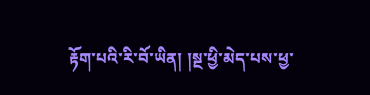རྟོག་པའི་རི་བོ་ཡིན། །སྔ་ཕྱི་མེད་པས་ཕྱ་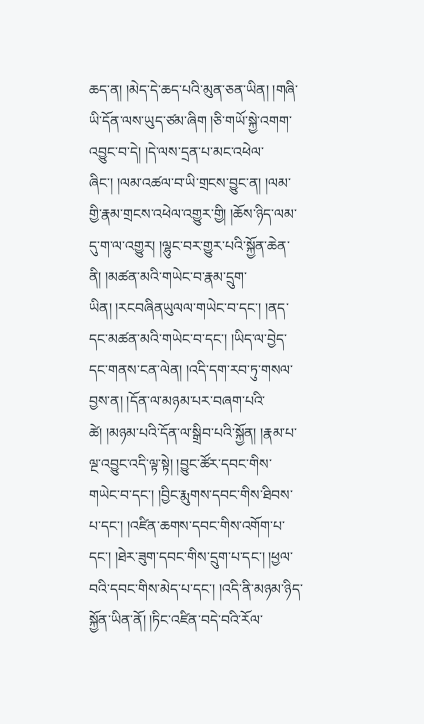ཆད་ན། །མེད་དེ་ཆད་པའི་མུན་ཅན་ཡིན། །གཞི་ཡི་དོན་ལས་ཡུད་ཙམ་ཞིག །ཅི་གཡོ་སྐྱེ་འགག་འབྱུང་བ་དེ། །དེ་ལས་དྲན་པ་མང་འཕེལ་ཞིང་། །ལམ་འཚལ་བ་ཡི་གྲངས་བྱུང་ན། །ལམ་གྱི་རྣམ་གྲངས་འཕེལ་འགྱུར་གྱི། །ཆོས་ཉིད་ལམ་དུ་ག་ལ་འགྱུར། །ལྷུང་བར་གྱུར་པའི་སྐྱོན་ཆེན་ནི། །མཚན་མའི་གཡེང་བ་རྣམ་དྲུག་ཡིན། །རངབཞིནཡུལལ་གཡེང་བ་དང་། །ནད་དང་མཚན་མའི་གཡེང་བ་དང་། །ཡིད་ལ་བྱེད་དང་གནས་ངན་ལེན། །འདི་དག་རབ་ཏུ་གསལ་བྱས་ན། །དོན་ལ་མཉམ་པར་བཞག་པའི་ཚེ། །མཉམ་པའི་དོན་ལ་སྒྲིབ་པའི་སྐྱོན། །རྣམ་པ་ལྔ་འབྱུང་འདི་ལྟ་སྟེ། །བྱུང་ཚོར་དབང་གིས་གཡེང་བ་དང་། །བྱིང་རྨུགས་དབང་གིས་ཐིབས་པ་དང་། །འཛིན་ཆགས་དབང་གིས་འགོག་པ་དང་། །ཐེར་ཟུག་དབང་གིས་དྲུག་པ་དང་། །ཕྱལ་བའི་དབང་གིས་མེད་པ་དང་། །འདི་ནི་མཉམ་ཉིད་སྐྱོན་ཡིན་ནོ། །ཏིང་འཛིན་བདེ་བའི་རོལ་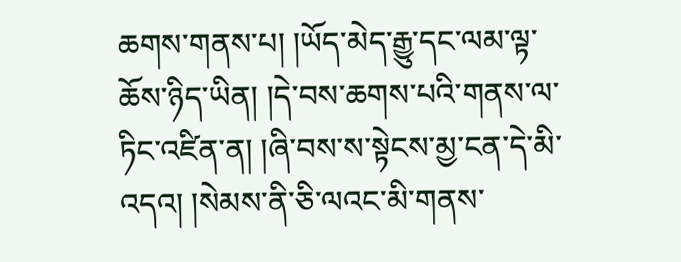ཆགས་གནས་པ། །ཡོད་མེད་རྒྱུ་དང་ལམ་ལྟ་ཆོས་ཉིད་ཡིན། །དེ་བས་ཆགས་པའི་གནས་ལ་ཏིང་འཛིན་ན། །ཞི་བས་ས་སྟེངས་མྱ་ངན་དེ་མི་འདའ། །སེམས་ནི་ཅི་ལའང་མི་གནས་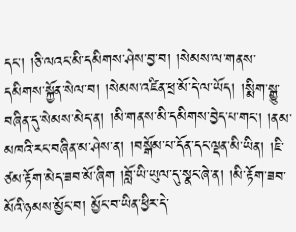དང་། །ཅི་ལའང་མི་དམིགས་ཤེས་བྱ་བ། །སེམས་ལ་གནས་དམིགས་སྐྱོན་སེལ་བ། །སེམས་འཛིན་ཕྲ་མོ་དེ་ལ་ཡོད། །སྨིག་སྒྱུ་བཞིན་དུ་སེམས་མེད་ན། །མི་གནས་མི་དམིགས་བྱེད་པ་གང་། །ནམ་མཁའི་རང་བཞིན་མ་ཤེས་ན། །བསྒོམ་པ་དོན་དང་ལྡན་མི་ཡིན། །ཇི་ཙམ་རྟོག་མེད་ཟབ་མོ་ཞིག །བློ་ཡི་ཡུལ་དུ་སྣང་ཞེ་ན། །མི་རྟོག་ཟབ་མོའི་ཉམས་མྱོང་བ། མྱོང་བ་ཡིན་ཕྱིར་དེ་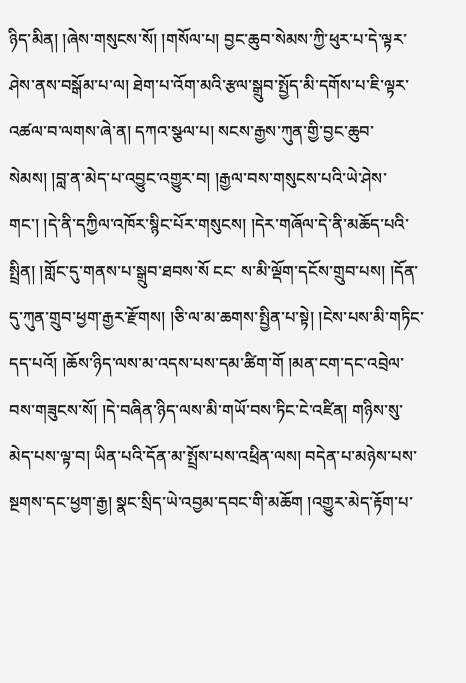ཉིད་མིན། །ཞེས་གསུངས་སོ། །གསོལ་པ། བྱང་ཆུབ་སེམས་ཀྱི་ཕུར་པ་དེ་ལྟར་ཤེས་ནས་བསྒོམ་པ་ལ། ཐེག་པ་འོག་མའི་རྩལ་སྒྲུབ་སྤྱོད་མི་དགོས་པ་ཇི་ལྟར་འཚལ་བ་ལགས་ཞེ་ན། དཀའ་སྩལ་པ། སངས་རྒྱས་ཀུན་གྱི་བྱང་ཆུབ་སེམས། །བླ་ན་མེད་པ་འབྱུང་འགྱུར་བ། །རྒྱལ་བས་གསུངས་པའི་ཡེ་ཤེས་གང་། །དེ་ནི་དཀྱིལ་འཁོར་སྙིང་པོར་གསུངས། །དེར་གཞོལ་དེ་ནི་མཆོད་པའི་སྤྲིན། །གློང་དུ་གནས་པ་སྒྲུབ་ཐབས་སོ ངང་ ས་མི་ལྡོག་དངོས་གྲུབ་པས། །དོན་དུ་ཀུན་གྲུབ་ཕྱག་རྒྱར་རྫོགས། །ཅི་ལ་མ་ཆགས་སྤྱིན་པ་སྟེ། །ངེས་པས་མི་གཏིང་དད་པའོ། །ཆོས་ཉིད་ལས་མ་འདས་པས་དམ་ཚིག་གོ །མན་ངག་དང་འབྲེལ་བས་གཟུངས་སོ། །དེ་བཞིན་ཉིད་ལས་མི་གཡོ་བས་ཏིང་ངེ་འཛིན། གཉིས་སུ་མེད་པས་ལྟ་བ། ཡིན་པའི་དོན་མ་སྤྲོས་པས་འཕྲིན་ལས། བདེན་པ་མཉེས་པས་སྔགས་དང་ཕྱག་རྒྱ། སྣང་སྲིད་ཡེ་འབྱམ་དབང་གི་མཆོག །འགྱུར་མེད་རྟོག་པ་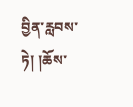བྱིན་རླབས་ཏེ། །ཆོས་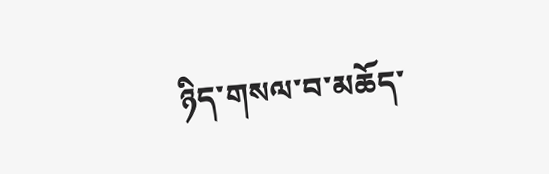ཉིད་གསལ་བ་མཆོད་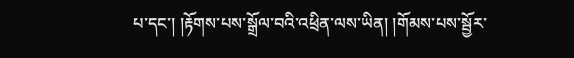པ་དང་། །རྟོགས་པས་སྒྲོལ་བའི་འཕྲིན་ལས་ཡིན། །གོམས་པས་སྦྱོར་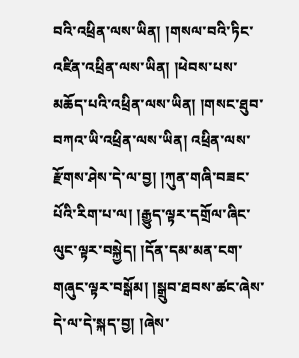བའི་འཕྲིན་ལས་ཡིན། །གསལ་བའི་ཏིང་འཛིན་འཕྲིན་ལས་ཡིན། །ཕེབས་པས་མཆོད་པའི་འཕྲིན་ལས་ཡིན། །གསང་ཐུབ་བཀའ་ཡི་འཕྲིན་ལས་ཡིན། འཕྲིན་ལས་རྫོགས་ཤེས་དེ་ལ་བྱ། །ཀུན་གཞི་བཟང་པོའི་རིག་པ་ལ། །རྒྱུད་ལྟར་དགྲོལ་ཞིང་ལུང་ལྟར་བསྐྱེད། །དོན་དམ་མན་ངག་གཞུང་ལྟར་བསྒོམ། །སྒྲུབ་ཐབས་ཚང་ཞེས་དེ་ལ་དེ་སྐད་བྱ། །ཞེས་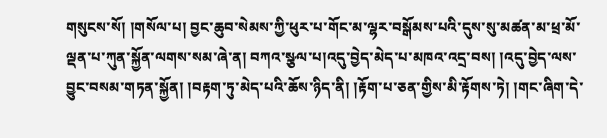གསུངས་སོ། །གསོལ་པ། བྱང་ཆུབ་སེམས་ཀྱི་ཕུར་པ་གོང་མ་ལྷར་བསྒོམས་པའི་དུས་སུ་མཚན་མ་ཕྲ་མོ་ལྡན་པ་ཀུན་སྐྱོན་ལགས་སམ་ཞེ་ན། བཀའ་སྩལ་པ།འདུ་བྱེད་མེད་པ་མཁའ་འདྲ་བས། །འདུ་བྱེད་ལས་བྱུང་བསམ་གཏན་སྐྱོན། །བརྟག་ཏུ་མེད་པའི་ཆོས་ཉིད་ནི། །རྟོག་པ་ཅན་གྱིས་མི་རྟོགས་ཏེ། །གང་ཞིག་དེ་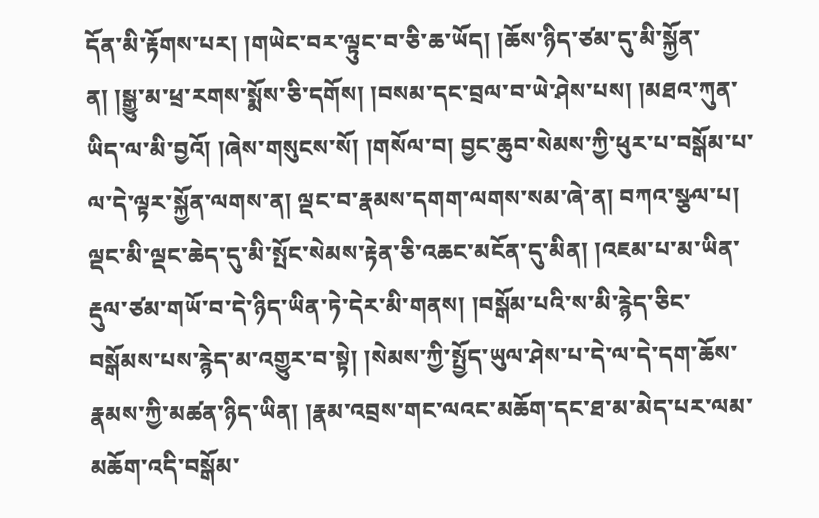དོན་མི་རྟོགས་པར། །གཡེང་བར་ལྟུང་བ་ཅི་ཆ་ཡོད། །ཆོས་ཉིད་ཙམ་དུ་མི་སྐྱོན་ན། །སྒྱུ་མ་ཕྲ་རགས་སྨོས་ཅི་དགོས། །བསམ་དང་བྲལ་བ་ཡེ་ཤེས་པས། །མཐའ་ཀུན་ཡིད་ལ་མི་བྱའོ། །ཞེས་གསུངས་སོ། །གསོལ་བ། བྱང་ཆུབ་སེམས་ཀྱི་ཕུར་པ་བསྒོམ་པ་ལ་དེ་ལྟར་སྐྱོན་ལགས་ན། ལྡང་བ་རྣམས་དགག་ལགས་སམ་ཞེ་ན། བཀའ་སྩལ་པ། ལྡང་མི་ལྡང་ཆེད་དུ་མི་སྤོང་སེམས་རྟེན་ཅི་འཆང་མངོན་དུ་མིན། །འཇམ་པ་མ་ཡིན་རྡུལ་ཙམ་གཡོ་བ་དེ་ཉིད་ཡིན་ཏེ་དེར་མི་གནས། །བསྒོམ་པའི་ས་མི་རྙེད་ཅིང་བསྒོམས་པས་རྙེད་མ་འགྱུར་བ་སྟེ། །སེམས་ཀྱི་སྤྱོད་ཡུལ་ཤེས་པ་དེ་ལ་དེ་དག་ཆོས་རྣམས་ཀྱི་མཚན་ཉིད་ཡིན། །རྣམ་འབྲས་གང་ལའང་མཆོག་དང་ཐ་མ་མེད་པར་ལམ་མཆོག་འདི་བསྒོམ་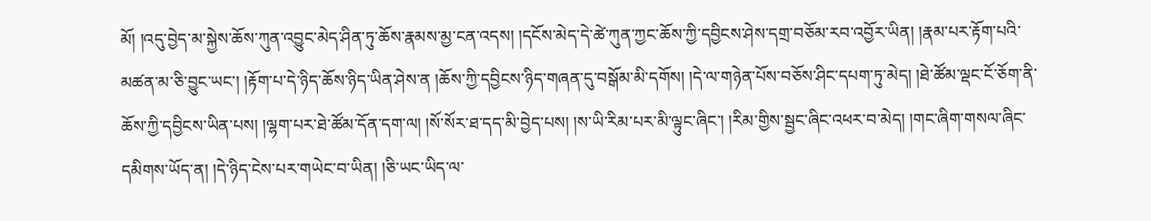མོ། །འདུ་བྱེད་མ་སྐྱེས་ཆོས་ཀུན་འབྱུང་མེད་ཤིན་ཏུ་ཆོས་རྣམས་མྱ་ངན་འདས། །དངོས་མེད་དེ་ཚེ་ཀུན་ཀྱང་ཆོས་ཀྱི་དབྱིངས་ཤེས་དགྲ་བཅོམ་རབ་འབྱོར་ཡིན། །རྣམ་པར་རྟོག་པའི་མཚན་མ་ཅི་བྱུང་ཡང་། །རྟོག་པ་དེ་ཉིད་ཆོས་ཉིད་ཡིན་ཤེས་ན །ཆོས་ཀྱི་དབྱིངས་ཉིད་གཞན་དུ་བསྒོམ་མི་དགོས། །དེ་ལ་གཉེན་པོས་བཅོས་ཤིང་དཔག་ཏུ་མེད། །ཐེ་ཚོམ་ལྡང་ངོ་ཅོག་ནི་ཆོས་ཀྱི་དབྱིངས་ཡིན་པས། །ལྷག་པར་ཐེ་ཚོམ་དོན་དག་ལ། །སོ་སོར་ཐ་དད་མི་བྱེད་པས། །ས་ཡི་རིམ་པར་མི་ལྟུང་ཞིང་། །རིམ་གྱིས་སྦྱང་ཞིང་འཕར་བ་མེད། །གང་ཞིག་གསལ་ཞིང་དམིགས་ཡོད་ན། །དེ་ཉིད་ངེས་པར་གཡེང་བ་ཡིན། །ཅི་ཡང་ཡིད་ལ་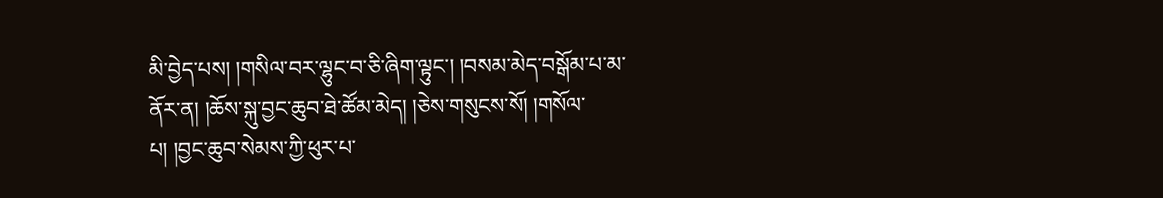མི་བྱེད་པས། །གསིལ་བར་ལྷུང་བ་ཅི་ཞིག་ལྟུང་། །བསམ་མེད་བསྒོམ་པ་མ་ནོར་ན། །ཆོས་སྐུ་བྱང་ཆུབ་ཐེ་ཚོམ་མེད། །ཅེས་གསུངས་སོ། །གསོལ་པ། །བྱང་ཆུབ་སེམས་ཀྱི་ཕུར་པ་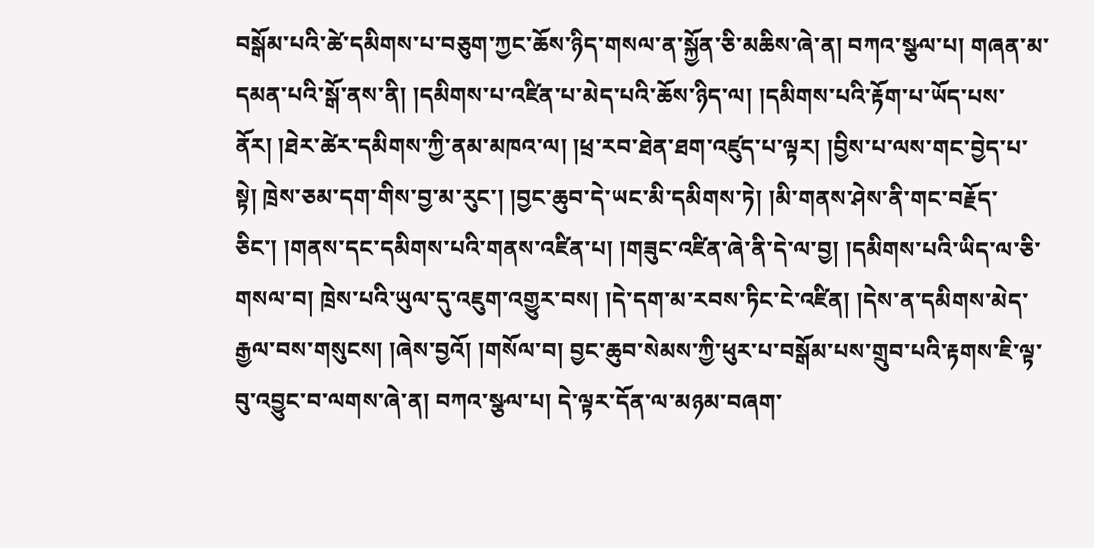བསྒོམ་པའི་ཚེ་དམིགས་པ་བཅུག་ཀྱང་ཆོས་ཉིད་གསལ་ན་སྐྱོན་ཅི་མཆིས་ཞེ་ན། བཀའ་སྩལ་པ། གཞན་མ་དམན་པའི་སྒོ་ནས་ནི། །དམིགས་པ་འཛིན་པ་མེད་པའི་ཆོས་ཉིད་ལ། །དམིགས་པའི་རྟོག་པ་ཡོད་པས་ནོར། །ཐེར་ཚེར་དམིགས་ཀྱི་ནམ་མཁའ་ལ། །ཕྲ་རབ་ཐེན་ཐག་འཛུད་པ་ལྟར། །བྱིས་པ་ལས་གང་བྱེད་པ་སྟེ། ཁྲེས་ཅམ་དག་གིས་བྱ་མ་རུང་། །བྱང་ཆུབ་དེ་ཡང་མི་དམིགས་ཏེ། །མི་གནས་ཤེས་ནི་གང་བརྗོད་ཅིང་། །གནས་དང་དམིགས་པའི་གནས་འཛིན་པ། །གཟུང་འཛིན་ཞེ་ནི་དེ་ལ་བྱ། །དམིགས་པའི་ཡིད་ལ་ཅི་གསལ་བ། ཁྲེས་པའི་ཡུལ་དུ་འཇུག་འགྱུར་བས། །དེ་དག་མ་རབས་ཏིང་ངེ་འཛིན། །དེས་ན་དམིགས་མེད་རྒྱལ་བས་གསུངས། །ཞེས་བྱའོ། །གསོལ་བ། བྱང་ཆུབ་སེམས་ཀྱི་ཕུར་པ་བསྒོམ་པས་གྲུབ་པའི་རྟགས་ཇི་ལྟ་བུ་འབྱུང་བ་ལགས་ཞེ་ན། བཀའ་སྩལ་པ། དེ་ལྟར་དོན་ལ་མཉམ་བཞག་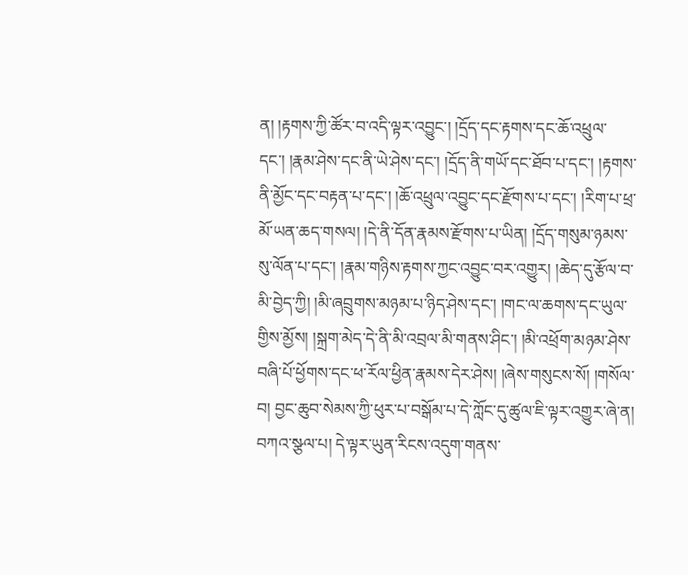ན། །རྟགས་ཀྱི་ཚོར་བ་འདི་ལྟར་འབྱུང་། །དྲོད་དང་རྟགས་དང་ཆོ་འཕྲུལ་དང་། །རྣམ་ཤེས་དང་ནི་ཡེ་ཤེས་དང་། །དྲོད་ནི་གཡོ་དང་ཐོབ་པ་དང་། །རྟགས་ནི་མྱོང་དང་བརྟན་པ་དང་། །ཆོ་འཕྲུལ་འབྱུང་དང་རྫོགས་པ་དང་། །རིག་པ་ཕྲ་མོ་ཡན་ཆད་གསལ། །དེ་ནི་དོན་རྣམས་རྫོགས་པ་ཡིན། །དྲོད་གསུམ་ཉམས་སུ་ལོན་པ་དང་། །རྣམ་གཉིས་རྟགས་ཀྱང་འབྱུང་བར་འགྱུར། །ཆེད་དུ་རྩོལ་བ་མི་བྱེད་ཀྱི། །མི་ཞབྲུགས་མཉམ་པ་ཉིད་ཤེས་དང་། །གང་ལ་ཆགས་དང་ཡུལ་གྱིས་མྱོས། །སྐྲག་མེད་དེ་ནི་མི་འབྲལ་མི་གནས་ཤིང་། །མི་འཕྲོག་མཉམ་ཤེས་བཞི་པོ་ཕྱོགས་དང་ཕ་རོལ་ཕྱིན་རྣམས་དེར་ཤེས། །ཞེས་གསུངས་སོ། །གསོལ་བ། བྱང་ཆུབ་སེམས་ཀྱི་ཕུར་པ་བསྒོམ་པ་དེ་ཀློང་དུ་ཚུལ་ཇི་ལྟར་འགྱུར་ཞེ་ན། བཀའ་སྩལ་པ། དེ་ལྟར་ཡུན་རིངས་འདུག་གནས་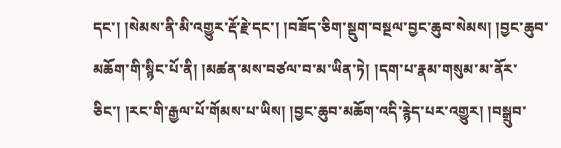དང་། །སེམས་ནི་མི་འགྱུར་རྡོ་རྗེ་དང་། །བཟོད་ཅིག་སྡུག་བསྔལ་བྱང་ཆུབ་སེམས། །བྱང་ཆུབ་མཆོག་གི་སྙིང་པོ་ནི། །མཚན་མས་བཙལ་བ་མ་ཡིན་ཏེ། །དག་པ་རྣམ་གསུམ་མ་ནོར་ཅིང་། །རང་གི་རྒྱལ་པོ་གོམས་པ་ཡིས། །བྱང་ཆུབ་མཆོག་འདི་རྙེད་པར་འགྱུར། །བསྒྲུབ་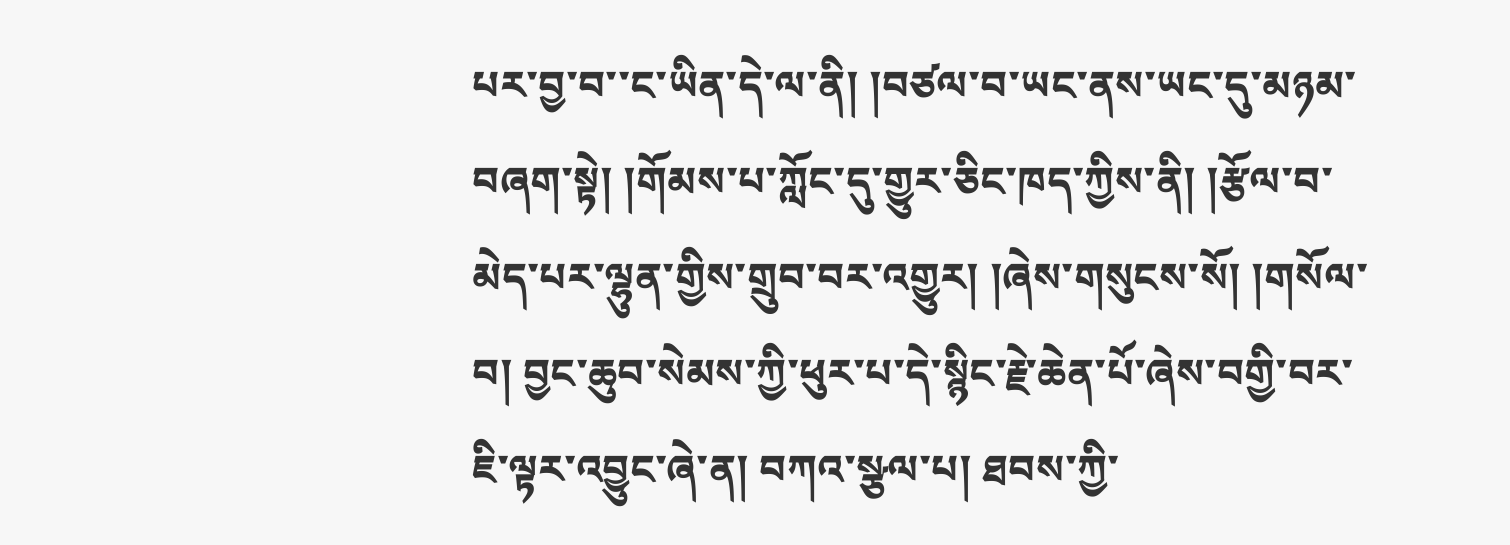པར་བྱ་བ་་ང་ཡིན་དེ་ལ་ནི། །བཙལ་བ་ཡང་ནས་ཡང་དུ་མཉམ་བཞག་སྟེ། །གོམས་པ་ཀློང་དུ་གྱུར་ཅིང་ཁད་ཀྱིས་ནི། །རྩོལ་བ་མེད་པར་ལྷུན་གྱིས་གྲུབ་བར་འགྱུར། །ཞེས་གསུངས་སོ། །གསོལ་བ། བྱང་ཆུབ་སེམས་ཀྱི་ཕུར་པ་དེ་སྙིང་རྗེ་ཆེན་པོ་ཞེས་བགྱི་བར་ཇི་ལྟར་འབྱུང་ཞེ་ན། བཀའ་སྩལ་པ། ཐབས་ཀྱི་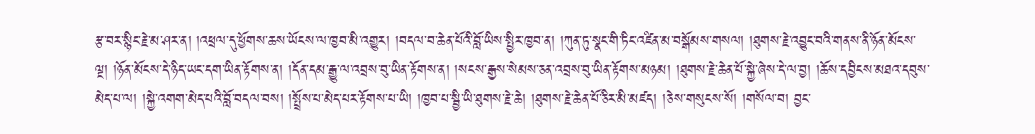རྩ་བར་སྙིང་རྗེ་མ་ཤར་ན། །འཕྲལ་དུ་ཕྱོགས་ཆས་ཡོངས་ལ་ཁྱབ་མི་འགྱུར། །བདལ་བ་ཆེན་པོའི་བློ་ཡིས་སྤྱིར་ཁྱབ་ན། །ཀུན་ཏུ་སྣང་གི་ཏིང་འཛིན་མ་བསྒོམས་གསལ། །ཐུགས་རྗེ་འབྱུང་བའི་གནས་ནི་ཉོན་མོངས་ལྔ། །ཉོན་མོངས་དེ་ཉིད་ཡང་དག་ཡིན་རྟོགས་ན། །དོན་དམ་རྒྱུ་ལ་འབྲས་བུ་ཡིན་རྟོགས་ན། །སངས་རྒྱས་སེམས་ཅན་འབྲས་བུ་ཡིན་རྟོགས་མཉམ། །ཐུགས་རྗེ་ཆེན་པོ་སྐྱེ་ཞེས་དེ་ལ་བྱ། །ཆོས་དབྱིངས་མཐའ་དབུས་མེད་པ་ལ། །སྐྱེ་འགག་མེད་པའི་བློ་བདལ་བས། །སྤྲོས་པ་མེད་པར་རྟོགས་པ་ཡི། །ཁྱབ་པ་སྦྱི་ཡི་ཐུགས་རྗེ་ཆེ། །ཐུགས་རྗེ་ཆེན་པོ་ཅིར་མི་མཛད། །ཅེས་གསུངས་སོ། །གསོལ་བ། བྱང་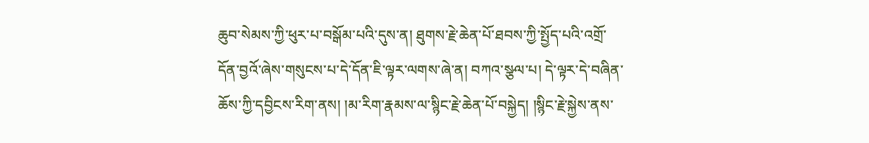ཆུབ་སེམས་ཀྱི་ཕུར་པ་བསྒོམ་པའི་དུས་ན། ཐུགས་རྗེ་ཆེན་པོ་ཐབས་ཀྱི་སྤྱོད་པའི་འགྲོ་དོན་བྱའོ་ཞེས་གསུངས་པ་དེ་དོན་ཇི་ལྟར་ལགས་ཞེ་ན། བཀའ་སྩལ་པ། དེ་ལྟར་དེ་བཞིན་ཆོས་ཀྱི་དབྱིངས་རིག་ནས། །མ་རིག་རྣམས་ལ་སྙིང་རྗེ་ཆེན་པོ་བསྐྱེད། །སྙིང་རྗེ་སྐྱེས་ནས་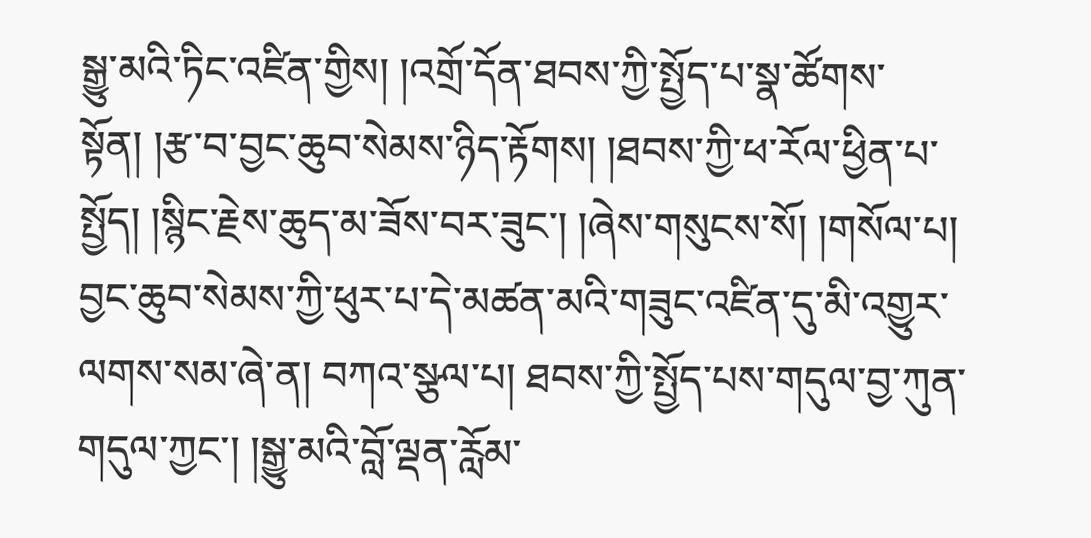སྒྱུ་མའི་ཏིང་འཛིན་གྱིས། །འགྲོ་དོན་ཐབས་ཀྱི་སྤྱོད་པ་སྣ་ཚོགས་སྟོན། །རྩ་བ་བྱང་ཆུབ་སེམས་ཉིད་རྟོགས། །ཐབས་ཀྱི་ཕ་རོལ་ཕྱིན་པ་སྤྱོད། །སྙིང་རྗེས་ཆུད་མ་ཟོས་བར་ཟུང་། །ཞེས་གསུངས་སོ། །གསོལ་པ། བྱང་ཆུབ་སེམས་ཀྱི་ཕུར་པ་དེ་མཚན་མའི་གཟུང་འཛིན་དུ་མི་འགྱུར་ལགས་སམ་ཞེ་ན། བཀའ་སྩལ་པ། ཐབས་ཀྱི་སྤྱོད་པས་གདུལ་བྱ་ཀུན་གདུལ་ཀྱང་། །སྒྱུ་མའི་བློ་ལྡན་རློམ་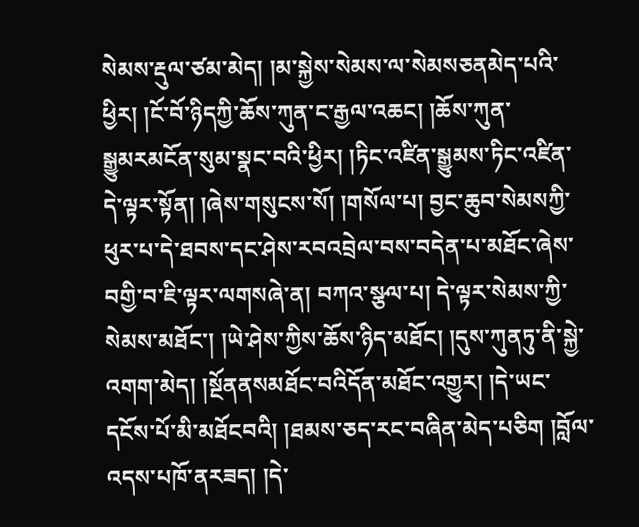སེམས་རྡུལ་ཙམ་མེད། །མ་སྐྱེས་སེམས་ལ་སེམསཅནམེད་པའི་ཕྱིར། །ངོ་བོ་ཉིདཀྱི་ཆོས་ཀུན་ང་རྒྱལ་འཆང། །ཆོས་ཀུན་སྒྱུམརམངོན་སུམ་སྣང་བའི་ཕྱིར། །ཏིང་འཛིན་སྒྱུམས་ཏིང་འཛིན་དེ་ལྟར་སྟོན། །ཞེས་གསུངས་སོ། །གསོལ་པ། བྱང་ཆུབ་སེམསཀྱི་ཕུར་པ་དེ་ཐབས་དང་ཤེས་རབའབྲེལ་བས་བདེན་པ་མཐོང་ཞེས་བགྱི་བ་ཇི་ལྟར་ལགསཞེ་ན། བཀའ་སྩལ་པ། དེ་ལྟར་སེམས་ཀྱི་སེམས་མཐོང་། །ཡེ་ཤེས་ཀྱིས་ཆོས་ཉིད་མཐོང། །དུས་ཀུནཏུ་ནི་སྐྱེ་འགག་མེད། །སྔོནནསམཐོང་བའིདོན་མཐོང་འགྱུར། །དེ་ཡང་དངོས་པོ་མི་མཐོངབའི། །ཐམས་ཅད་རང་བཞིན་མེད་པཅིག །བློལ་འདས་པཁོ་ནརཟད། །དེ་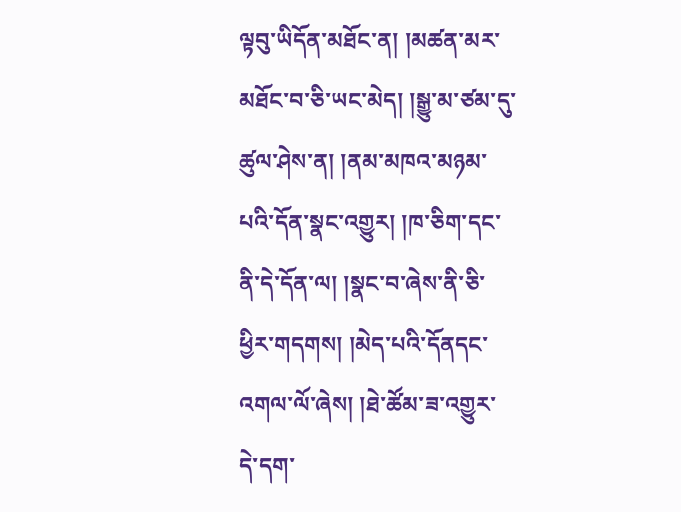ལྟབུ་ཡིདོན་མཐོང་ན། །མཚན་མར་མཐོང་བ་ཅི་ཡང་མེད། །སྒྱུ་མ་ཙམ་དུ་ཚུལ་ཤེས་ན། །ནམ་མཁའ་མཉམ་པའི་དོན་སྣང་འགྱུར། །ཁ་ཅིག་དང་ནི་དེ་དོན་ལ། །སྣང་བ་ཞེས་ནི་ཅི་ཕྱིར་གདགས། །མེད་པའི་དོནདང་འགལ་ལོ་ཞེས། །ཐེ་ཚོམ་ཟ་འགྱུར་དེ་དག་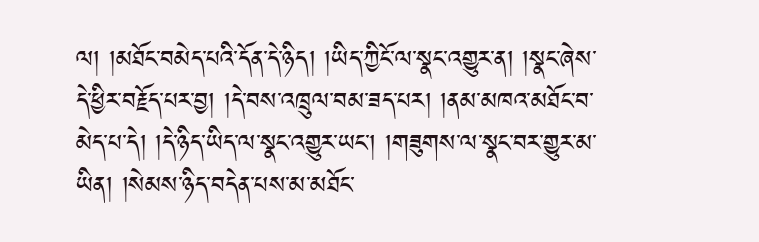ལ། །མཐོང་བམེད་པའི་དོན་དེ་ཉིད། །ཡིད་ཀྱིངོ་ལ་སྣང་འགྱུར་ན། །སྣང་ཞེས་དེ་ཕྱིར་བརྗོད་པར་བྱ། །དེ་བས་འཁྲུལ་བམ་ཟད་པར། །ནམ་མཁའ་མཐོང་བ་མེད་པ་དེ། །དེ་ཉིད་ཡིད་ལ་སྣང་འགྱུར་ཡང་། །གཟུགས་ལ་སྣང་བར་གྱུར་མ་ཡིན། །སེམས་ཉིད་བདེན་པས་མ་མཐོང་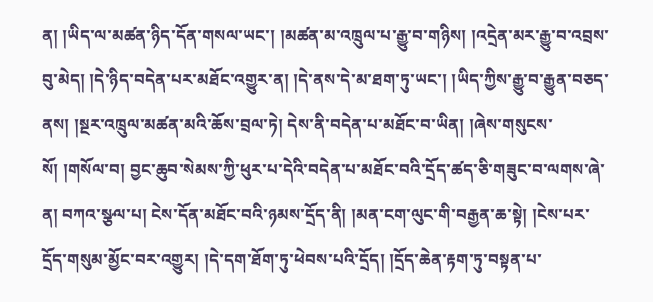ན། །ཡིད་ལ་མཚན་ཉིད་དོན་གསལ་ཡང་། །མཚན་མ་འཁྲུལ་པ་རྒྱུ་བ་གཉིས། །འདྲེན་མར་རྒྱུ་བ་འབྲས་བུ་མེད། །དེ་ཉིད་བདེན་པར་མཐོང་འགྱུར་ན། །དེ་ནས་དེ་མ་ཐག་ཏུ་ཡང་། །ཡིད་ཀྱིས་རྒྱུ་བ་རྒྱུན་བཅད་ནས། །སྔར་འཁྲུལ་མཚན་མའི་ཆོས་བྲལ་ཏེ། དེས་ནི་བདེན་པ་མཐོང་བ་ཡིན། །ཞེས་གསུངས་སོ། །གསོལ་བ། བྱང་ཆུབ་སེམས་ཀྱི་ཕུར་པ་དེའི་བདེན་པ་མཐོང་བའི་དྲོད་ཚད་ཅི་གཟུང་བ་ལགས་ཞེ་ན། བཀའ་སྩལ་པ། ངེས་དོན་མཐོང་བའི་ཉམས་དྲོད་ནི། །མན་ངག་ལུང་གི་བརྒྱན་ཆ་སྟེ། །ངེས་པར་དྲོད་གསུམ་མྱོང་བར་འགྱུར། །དེ་དག་ཐོག་ཏུ་ཕེབས་པའི་དྲོད། །དྲོད་ཆེན་རྟག་ཏུ་བསྟན་པ་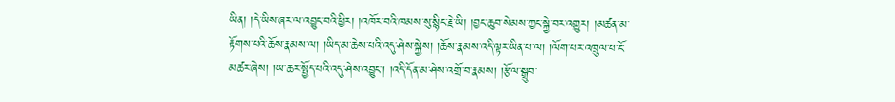ཡིན། །དེ་ཡིས་ཞར་ལ་འབྱུང་བའི་ཕྱིར། །འཁོར་བའི་ཁམས་སུ་སྙིང་རྗེ་ཡི། །བྱང་ཆུབ་སེམས་ཀྱང་སྐྱེ་བར་འགྱུར། །མཚན་མ་རྟོགས་པའི་ཆོས་རྣམས་ལ། །ཡིད་མ་ཆེས་པའི་འདུ་ཤེས་སྐྱེས། །ཆོས་རྣམས་འདི་ལྟར་ཡིན་པ་ལ། །ལོག་པར་འཁྲུལ་པ་ངོ་མཚར་ཞེས། །ཡ་ཆར་སྤྱོད་པའི་འདུ་ཤེས་འབྱུང་། །འདི་དོན་མ་ཤེས་འགྲོ་བ་རྣམས། །རྩོལ་སྒྲུབ་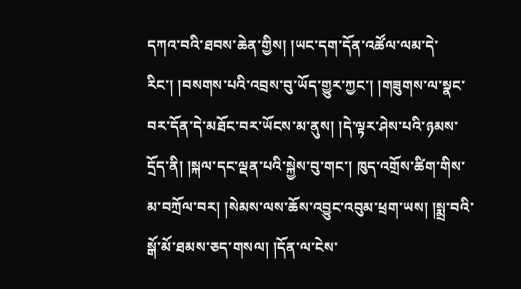དཀའ་བའི་ཐབས་ཆེན་གྱིས། །ཡང་དག་དོན་འཚོལ་ལམ་དེ་རིང་། །བསགས་པའི་འབྲས་བུ་ཡོད་གྱུར་ཀྱང་། །གཟུགས་ལ་སྣང་བར་དོན་དེ་མཐོང་བར་ཡོངས་མ་ནུས། །དེ་ལྟར་ཤེས་པའི་ཉམས་དྲོད་ནི། །སྐལ་དང་ལྡན་པའི་སྐྱེས་བུ་གང་། ཁུད་འགྲོས་ཚིག་གིས་མ་བཀྲོལ་བར། །སེམས་ལས་ཆོས་འབྱུང་འབུམ་ཕྲག་ཡས། །སྨྲ་བའི་སྒོ་མོ་ཐམས་ཅད་གསལ། །དོན་ལ་ངེས་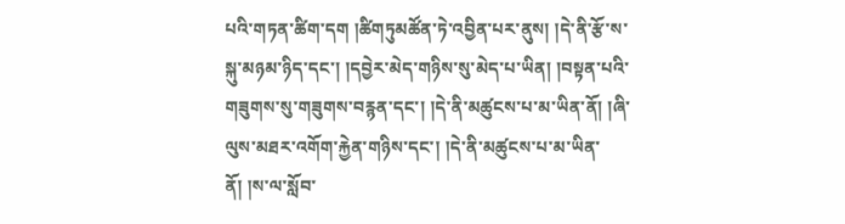པའི་གཏན་ཚིག་དག །ཚིགཏུམཚོན་ཏེ་འབྱིན་པར་ནུས། །དེ་ནི་རྩོ་ས་སྐུ་མཉམ་ཉིད་དང་། །དབྱེར་མེད་གཉིས་སུ་མེད་པ་ཡིན། །བསྟན་པའི་གཟུགས་སུ་གཟུགས་བརྙན་དང་། །དེ་ནི་མཚུངས་པ་མ་ཡིན་ནོ། །ཞི་ལུས་མཐར་འགོག་རྐྱེན་གཉིས་དང་། །དེ་ནི་མཚུངས་པ་མ་ཡིན་ནོ། །ས་ལ་སློབ་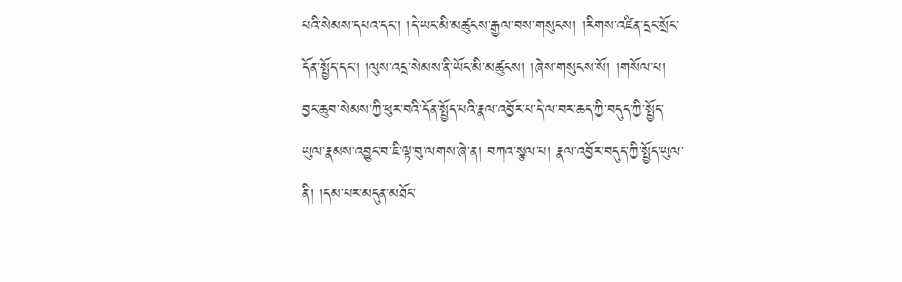པའི་སེམས་དཔའ་དང་། །དེ་ཡང་མི་མཚུངས་རྒྱལ་བས་གསུངས། །རིགས་འཛིན་དྲང་སྲོང་དོན་སྤྱོད་དང་། །ལུས་འདྲ་སེམས་ནི་ཡོང་མི་མཚུངས། །ཞེས་གསུངས་སོ། །གསོལ་པ། བྱང་ཆུབ་སེམས་ཀྱི་ཕུར་བའི་དོན་སྤྱོད་པའི་རྣལ་འབྱོར་པ་དེ་ལ་བར་ཆད་ཀྱི་བདུད་ཀྱི་སྤྱོད་ཡུལ་རྣམས་འབྱུང་བ་ཇི་ལྟ་བུ་ལགས་ཞེ་ན། བཀའ་སྩལ་པ། རྣལ་འབྱོར་བདུད་ཀྱི་སྤྱོད་ཡུལ་ནི། །དམ་པར་མདུན་མཐོང་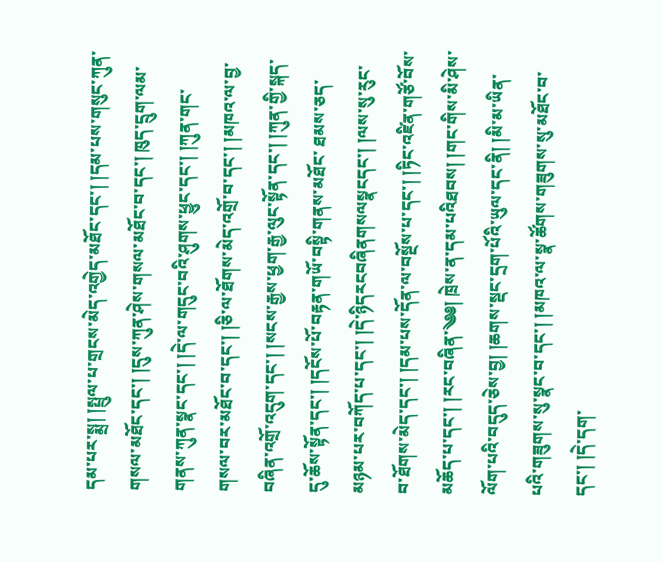དམ་པར་སྨྲ། །སྤྲུལ་པ་གྲངས་མེད་འགྱེད་མཐོང་དང་། །དམ་པས་གསུང་ཀུན་གསལ་མཐོང་དང་། །དུས་ཀུན་ཤེས་གསལ་མཐོང་བ་དང་། ཁུད་དྲུག་ལམ་གནས་ཀུན་སྣང་དང་། །དེ་ལ་གདུང་བའི་ཤུགས་ཕྱུང་དང་། །ཀུན་གང་གསལ་བར་མཐོང་བ་དང་། །ཅི་ལ་ཐོགས་མེད་འགྲོ་བ་དང་། །མཁའ་ལ་བྱ་བཞིན་འགྲོ་འདུག་དང་། །སངས་རྒྱས་ཕྱག་རྒྱ་ལུང་སྟོན་དང་། །ཀུན་གྱི་སྐད་དུ་ཆོས་སྟོན་དང་། །དངོས་པོ་བརྟན་གཡོ་བསྟི་གནས་མཐོང་ ཐམས་ཅད་མཉམ་པར་བཀོད་པ་དང་། །དེ་ཉིདརངབཞིནགསལསྣངདང་། །ལས་སུ་རུང་བ་ཐོགས་མེད་དང་། །དམ་པས་དོན་ལ་བསྔོས་པ་དང་། །ཏིང་འཛིན་གཙོ་བོས་མཆོད་པ་དང་། །རང་བཞིན་༄༅། ཁྲེས་ན་དམ་པའིཐབས། །གང་གིས་མི་ཤེས་ལོག་པའི་བདུད་ཅེས་བྱ། །ཆགས་སྡང་དྲག་པོའི་ཡུལ་དང་ནི། །མི་མ་ཡིན་པའི་གཟུགས་སུ་སྣང་བ་དང་། །མཁའ་ལ་སྣ་ཚོགས་གཟུགས་སུ་མཐོང་བ་དང་། །དེ་དག་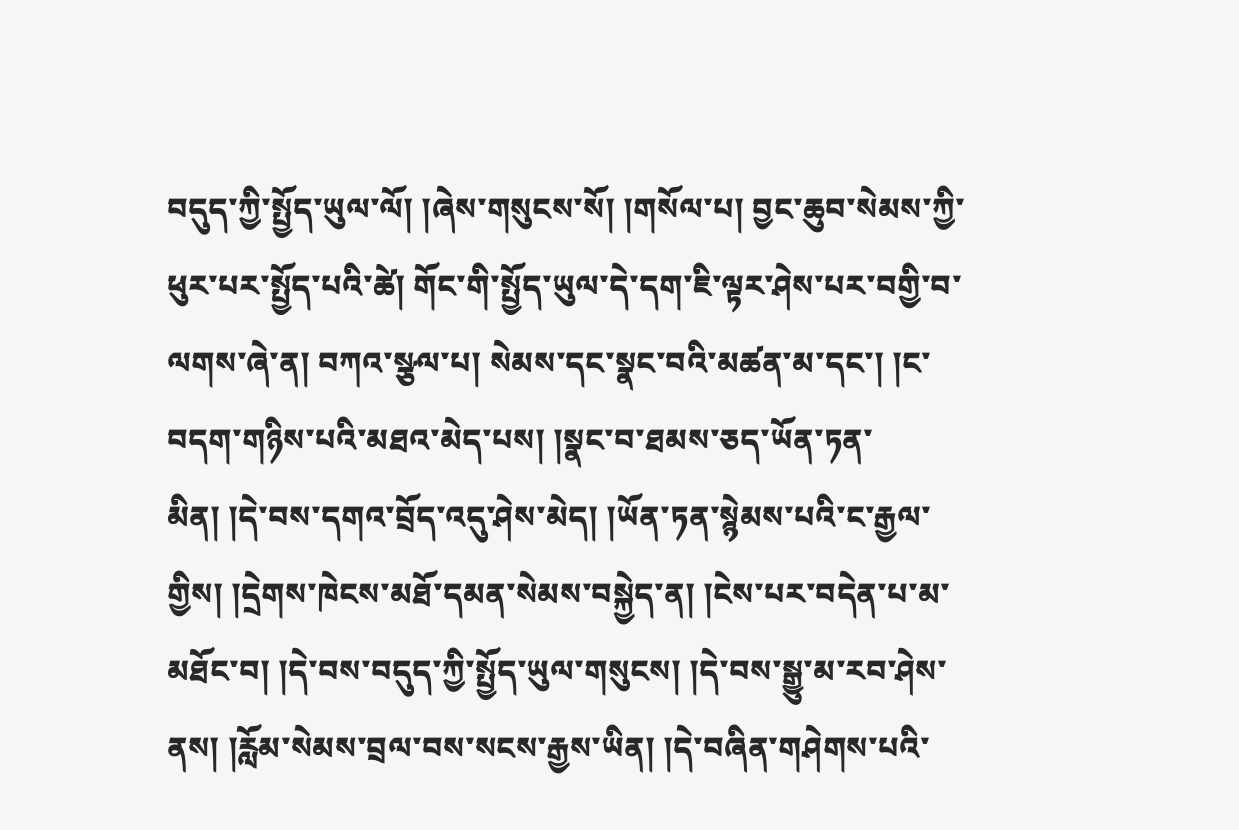བདུད་ཀྱི་སྤྱོད་ཡུལ་ལོ། །ཞེས་གསུངས་སོ། །གསོལ་པ། བྱང་ཆུབ་སེམས་ཀྱི་ཕུར་པར་སྤྱོད་པའི་ཚེ། གོང་གི་སྤྱོད་ཡུལ་དེ་དག་ཇི་ལྟར་ཤེས་པར་བགྱི་བ་ལགས་ཞེ་ན། བཀའ་སྩལ་པ། སེམས་དང་སྣང་བའི་མཚན་མ་དང་། །ང་བདག་གཉིས་པའི་མཐའ་མེད་པས། །སྣང་བ་ཐམས་ཅད་ཡོན་ཏན་མིན། །དེ་བས་དགའ་བྲོད་འདུ་ཤེས་མེད། །ཡོན་ཏན་སྙེམས་པའི་ང་རྒྱལ་གྱིས། །དྲེགས་ཁེངས་མཐོ་དམན་སེམས་བསྐྱེད་ན། །ངེས་པར་བདེན་པ་མ་མཐོང་བ། །དེ་བས་བདུད་ཀྱི་སྤྱོད་ཡུལ་གསུངས། །དེ་བས་སྒྱུ་མ་རབ་ཤེས་ནས། །རློམ་སེམས་བྲལ་བས་སངས་རྒྱས་ཡིན། །དེ་བཞིན་གཤེགས་པའི་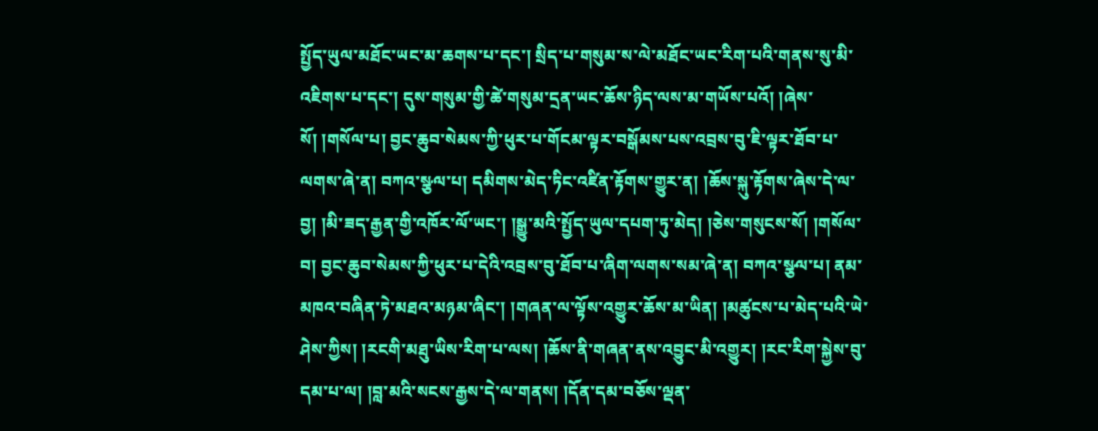སྤྱོད་ཡུལ་མཐོང་ཡང་མ་ཆགས་པ་དང་། སྲིད་པ་གསུམ་ས་ལེ་མཐོང་ཡང་རིག་པའི་གནས་སུ་མི་འཇིགས་པ་དང་། དུས་གསུམ་གྱི་ཚེ་གསུམ་དྲན་ཡང་ཆོས་ཉིད་ལས་མ་གཡོས་པའོ། །ཞེས་སོ། །གསོལ་པ། བྱང་ཆུབ་སེམས་ཀྱི་ཕུར་པ་གོངམ་ལྟར་བསྒོམས་པས་འབྲས་བུ་ཇི་ལྟར་ཐོབ་པ་ལགས་ཞེ་ན། བཀའ་སྩལ་པ། དམིགས་མེད་ཏིང་འཛིན་རྟོགས་གྱུར་ན། །ཆོས་སྐུ་རྟོགས་ཞེས་དེ་ལ་བྱ། །མི་ཟད་རྒྱན་གྱི་འཁོར་ལོ་ཡང་། །སྒྱུ་མའི་སྤྱོད་ཡུལ་དཔག་ཏུ་མེད། །ཅེས་གསུངས་སོ། །གསོལ་བ། བྱང་ཆུབ་སེམས་ཀྱི་ཕུར་པ་དེའི་འབྲས་བུ་ཐོབ་པ་ཞིག་ལགས་སམ་ཞེ་ན། བཀའ་སྩལ་པ། ནམ་མཁའ་བཞིན་ཏེ་མཐའ་མཉམ་ཞིང་། །གཞན་ལ་ལྟོས་འགྱུར་ཆོས་མ་ཡིན། །མཚུངས་པ་མེད་པའི་ཡེ་ཤེས་ཀྱིས། །རངགི་མཐུ་ཡིས་རིག་པ་ལས། །ཆོས་ནི་གཞན་ནས་འབྱུང་མི་འགྱུར། །རང་རིག་སྐྱེས་བུ་དམ་པ་ལ། །བླ་མའི་སངས་རྒྱས་དེ་ལ་གནས། །དོན་དམ་བཅོས་ལྡན་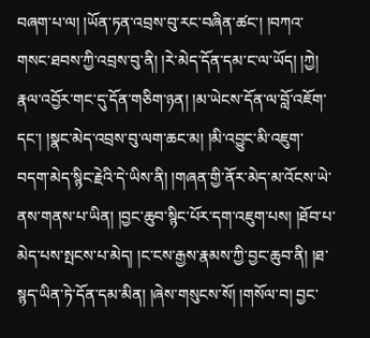བཞག་པ་ལ། །ཡོན་ཏན་འབྲས་བུ་རང་བཞིན་ཚང་། །བཀའ་གསང་ཐབས་ཀྱི་འབྲས་བུ་ནི། །རེ་མེད་དོན་དམ་ང་ལ་ཡོད། །ཀྱེ། རྣལ་འབྱོར་གང་དུ་དོན་གཅིག་ཉན། །མ་ཡེངས་དོན་ལ་བློ་འཇོག་དང་། །སྣང་མེད་འབྲས་བུ་ལག་ཆང་མ། །མི་འབྱུང་མི་འཇུག་བདག་མེད་སྙིང་རྗེའི་དེ་ཡིས་ནི། །གཞན་གྱི་ནོར་མེད་མ་འོངས་ཡེ་ནས་གནས་པ་ཡིན། །བྱང་ཆུབ་སྙིང་པོར་དག་འཇུག་པས། །ཐོབ་པ་མེད་པས་སྤངས་པ་མེད། །ང་ངས་རྒྱས་རྣམས་ཀྱི་བྱང་ཆུབ་ནི། །ཐ་སྙད་ཡིན་ཏེ་དོན་དམ་མིན། །ཞེས་གསུངས་སོ། །གསོལ་བ། བྱང་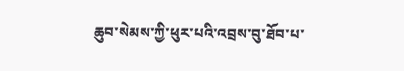ཆུབ་སེམས་ཀྱི་ཕུར་པའི་འབྲས་བུ་ཐོབ་པ་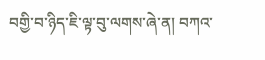བགྱི་བ་ཉིད་ཇི་ལྟ་བུ་ལགས་ཞེ་ན། བཀའ་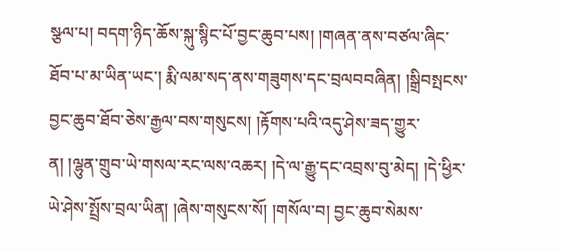སྩལ་པ། བདག་ཉིད་ཆོས་སྐུ་སྙིང་པོ་བྱང་ཆུབ་པས། །གཞན་ནས་བཙལ་ཞིང་ཐོབ་པ་མ་ཡིན་ཡང་། རྨི་ལམ་སད་ནས་གཟུགས་དང་བྲལབབཞིན། །སྒྲིབསྤངས་བྱང་ཆུབ་ཐོབ་ཅེས་རྒྱལ་བས་གསུངས། །རྟོགས་པའི་འདུ་ཤེས་ཟད་གྱུར་ན། །ལྷུན་གྲུབ་ཡེ་གསལ་རང་ལས་འཆར། །དེ་ལ་རྒྱུ་དང་འབྲས་བུ་མེད། །དེ་ཕྱིར་ཡེ་ཤེས་སྤྲོས་བྲལ་ཡིན། །ཞེས་གསུངས་སོ། །གསོལ་བ། བྱང་ཆུབ་སེམས་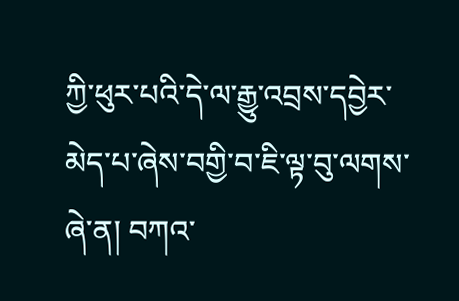ཀྱི་ཕུར་པའི་དེ་ལ་རྒྱུ་འབྲས་དབྱེར་མེད་པ་ཞེས་བགྱི་བ་ཇི་ལྟ་བུ་ལགས་ཞེ་ན། བཀའ་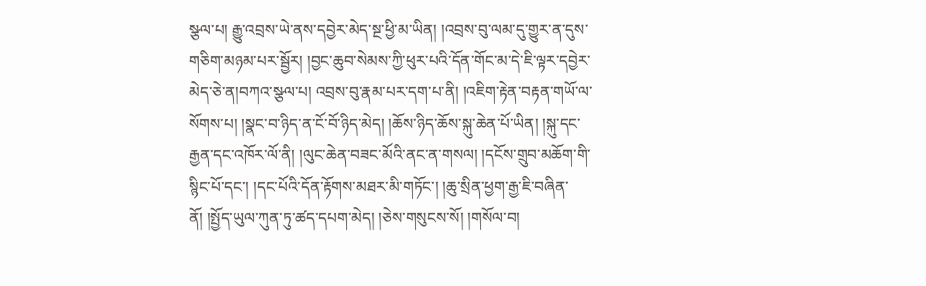སྩལ་པ། རྒྱུ་འབྲས་ཡེ་ནས་དབྱེར་མེད་སྔ་ཕྱི་མ་ཡིན། །འབྲས་བུ་ལམ་དུ་གྱུར་ན་དུས་གཅིག་མཉམ་པར་སྦྱོར། །བྱང་ཆུབ་སེམས་ཀྱི་ཕུར་པའི་དོན་གོང་མ་དེ་ཇི་ལྟར་དབྱེར་མེད་ཅེ་ན།བཀའ་སྩལ་པ། འབྲས་བུ་རྣམ་པར་དག་པ་ནི། །འཇིག་རྟེན་བརྟན་གཡོ་ལ་སོགས་པ། །སྣང་བ་ཉིད་ན་ངོ་བོ་ཉིད་མེད། །ཆོས་ཉིད་ཆོས་སྐུ་ཆེན་པོ་ཡིན། །སྐུ་དང་རྒྱན་དང་འཁོར་ལོ་ནི། །ལུང་ཆེན་བཟང་མོའི་ནང་ན་གསལ། །དངོས་གྲུབ་མཆོག་གི་སྙིང་པོ་དང་། །དང་པོའི་དོན་རྟོགས་མཐར་མི་གཏོང་། །ཆུ་སྲིན་ཕྱག་རྒྱ་ཇི་བཞིན་ནོ། །སྤྱོད་ཡུལ་ཀུན་ཏུ་ཚད་དཔག་མེད། །ཅེས་གསུངས་སོ། །གསོལ་བ།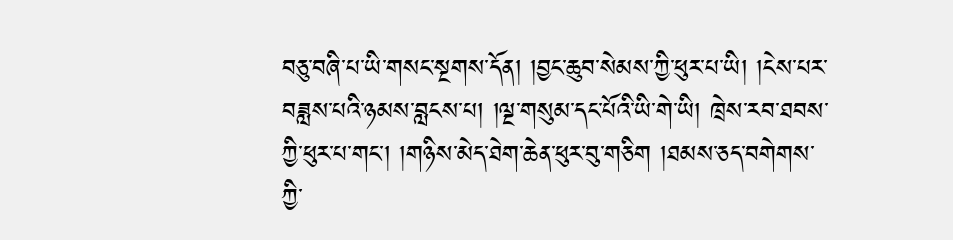བཅུ་བཞི་པ་ཡི་གསང་སྔགས་དོན། །བྱང་ཆུབ་སེམས་ཀྱི་ཕུར་པ་ཡི། །ངེས་པར་བཟླས་པའི་ཉམས་བླངས་པ། །ལྔ་གསུམ་དང་པོའི་ཡི་གེ་ཡི། ཁྲེས་རབ་ཐབས་ཀྱི་ཕུར་པ་གང་། །གཉིས་མེད་ཐེག་ཆེན་ཕུར་བུ་གཅིག །ཐམས་ཅད་བགེགས་ཀྱི་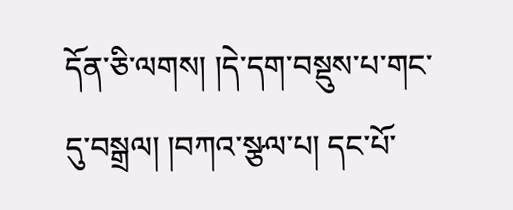དོན་ཅི་ལགས། །དེ་དག་བསྡུས་པ་གང་དུ་བསྒྲལ། །བཀའ་སྩལ་པ། དང་པོ་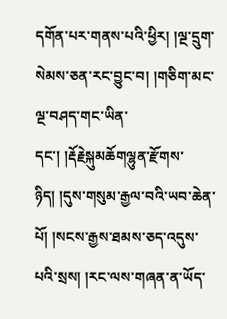དགོན་པར་གནས་པའི་ཕྱིར། །ལྔ་དྲུག་སེམས་ཅན་རང་བྱུང་བ། །གཅིག་མང་ལྔ་བཤད་གང་ཡིན་དང་། །རྡོརྗེསྐུམཆོགལྷུན་རྫོགས་ཉིད། །དུས་གསུམ་རྒྱལ་བའི་ཡབ་ཆེན་པོ། །སངས་རྒྱས་ཐམས་ཅད་འདུས་པའི་སྲས། །རང་ལས་གཞན་ན་ཡོད་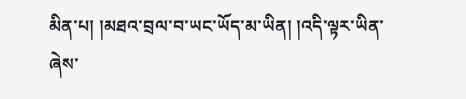མིན་པ། །མཐའ་བྲལ་བ་ཡང་ཡོད་མ་ཡིན། །འདི་ལྟར་ཡིན་ཞེས་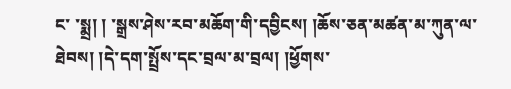ང་ ་སྨྲ། ། ་སྒྲས་ཤེས་རབ་མཆོག་གི་དབྱིངས། །ཆོས་ཅན་མཚན་མ་ཀུན་ལ་ཐེབས། །དེ་དག་སྤྲོས་དང་བྲལ་མ་བྲལ། །ཕྱོགས་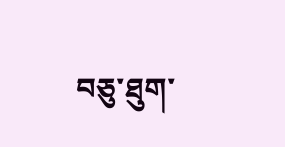བཅུ་ཐུག་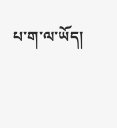པ་ག་ལ་ཡོད།